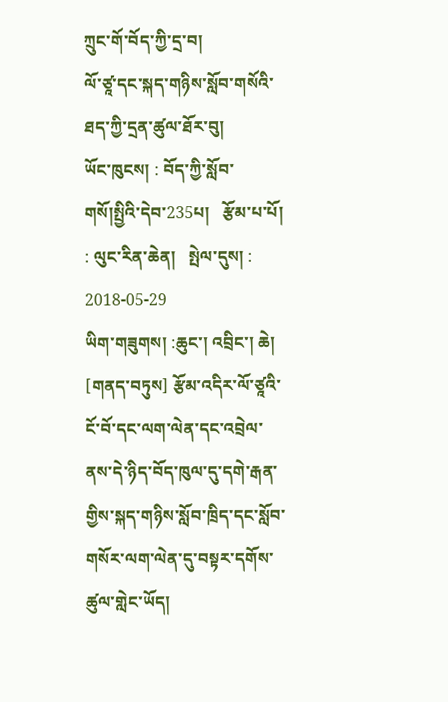ཀྲུང་གོ་བོད་ཀྱི་དྲ་བ།
ལོ་ཙཱ་དང་སྐད་གཉིས་སློབ་གསོའི་ཐད་ཀྱི་དྲན་ཚུལ་ཐོར་བུ།
ཡོང་ཁུངས། : བོད་ཀྱི་སློབ་གསོ།སྤྱིའི་དེབ་235པ།   རྩོམ་པ་པོ། : ལུང་རིན་ཆེན།   སྤེལ་དུས། : 2018-05-29
ཡིག་གཟུགས། :ཆུང་། འབྲིང་། ཆེ།
[གནད་བཏུས] རྩོམ་འདིར་ལོ་ཙཱའི་ངོ་བོ་དང་ལག་ལེན་དང་འབྲེལ་ནས་དེ་ཉིད་བོད་ཁུལ་དུ་དགེ་རྒན་གྱིས་སྐད་གཉིས་སློབ་ཁྲིད་དང་སློབ་གསོར་ལག་ལེན་དུ་བསྟར་དགོས་ཚུལ་གླེང་ཡོད།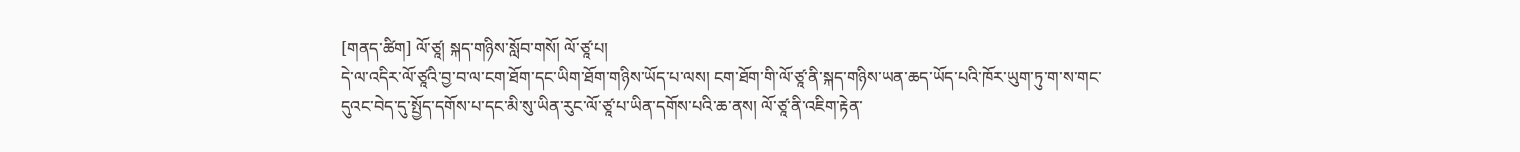[གནད་ཚིག] ལོ་ཙཱ། སྐད་གཉིས་སློབ་གསོ། ལོ་ཙཱ་པ།
དེ་ལ་འདིར་ལོ་ཙཱའི་བྱ་བ་ལ་ངག་ཐོག་དང་ཡིག་ཐོག་གཉིས་ཡོད་པ་ལས། ངག་ཐོག་གི་ལོ་ཙཱ་ནི་སྐད་གཉིས་ཡན་ཆད་ཡོད་པའི་ཁོར་ཡུག་ཏུ་ག་ས་གང་དུའང་བེད་དུ་སྤྱོད་དགོས་པ་དང་མི་སུ་ཡིན་རུང་ལོ་ཙཱ་པ་ཡིན་དགོས་པའི་ཆ་ནས། ལོ་ཙཱ་ནི་འཇིག་རྟེན་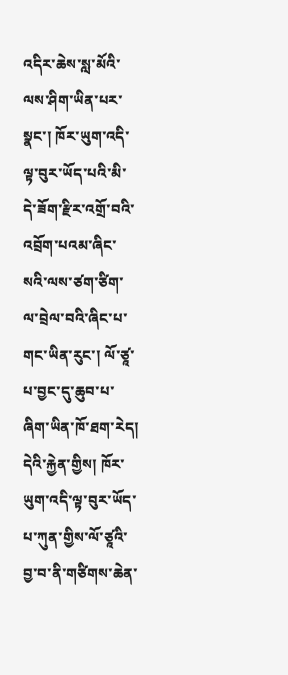འདིར་ཆེས་སླ་མོའི་ལས་ཤིག་ཡིན་པར་སྣང་། ཁོར་ཡུག་འདི་ལྟ་བུར་ཡོད་པའི་མི་དེ་ཟོག་རྫིར་འགྲོ་བའི་འབྲོག་པའམ་ཞིང་སའི་ལས་ཙག་ཙིག་ལ་བྲེལ་བའི་ཞིང་པ་གང་ཡིན་རུང་། ལོ་ཙཱ་པ་བྱང་དུ་ཆུབ་པ་ཞིག་ཡིན་ཁོ་ཐག་རེད། དེའི་རྐྱེན་གྱིས། ཁོར་ཡུག་འདི་ལྟ་བུར་ཡོད་པ་ཀུན་གྱིས་ལོ་ཙཱའི་བྱ་བ་ནི་གཙིགས་ཆེན་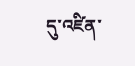དུ་འཛིན་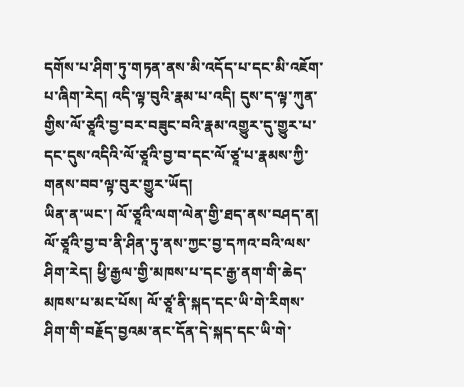དགོས་པ་ཤིག་ཏུ་གཏན་ནས་མི་འདོད་པ་དང་མི་འཇོག་པ་ཞིག་རེད། འདི་ལྟ་བུའི་རྣམ་པ་འདི། དུས་ད་ལྟ་ཀུན་གྱིས་ལོ་ཙཱའི་བྱ་བར་བཟུང་བའི་རྣམ་འགྱུར་དུ་གྱུར་པ་དང་དུས་འདིའི་ལོ་ཙཱའི་བྱ་བ་དང་ལོ་ཙཱ་པ་རྣམས་ཀྱི་གནས་བབ་ལྟ་བུར་གྱུར་ཡོད།
ཡིན་ན་ཡང་། ལོ་ཙཱའི་ལག་ལེན་གྱི་ཐད་ནས་བཤད་ན། ལོ་ཙཱའི་བྱ་བ་ནི་ཤིན་ཏུ་ནས་ཀྱང་བྱ་དཀའ་བའི་ལས་ཤིག་རེད། ཕྱི་རྒྱལ་གྱི་མཁས་པ་དང་རྒྱ་ནག་གི་ཆེད་མཁས་པ་མང་པོས། ལོ་ཙཱ་ནི་སྐད་དང་ཡི་གེ་རིགས་ཤིག་གི་བརྗོད་བྱའམ་ནང་དོན་དེ་སྐད་དང་ཡི་གེ་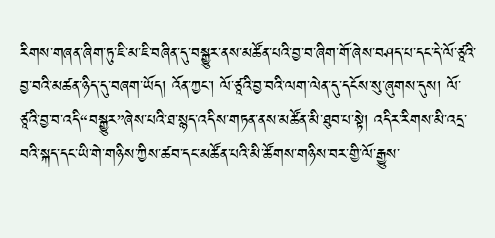རིགས་གཞན་ཞིག་ཏུ་ཇི་མ་ཇི་བཞིན་དུ་བསྒྱུར་ནས་མཚོན་པའི་བྱ་བ་ཞིག་གོ་ཞེས་བཤད་པ་དང་དེ་ལོ་ཙཱའི་བྱ་བའི་མཚན་ཉིད་དུ་བཞག་ཡོད། འོན་ཀྱང་། ལོ་ཙཱའི་བྱ་བའི་ལག་ལེན་དུ་དངོས་སུ་ཞུགས་དུས། ལོ་ཙཱའི་བྱ་བ་འདི“བསྒྱུར”ཞེས་པའི་ཐ་སྙད་འདིས་གཏན་ནས་མཚོན་མི་ཐུབ་པ་སྟེ། འདིར་རིགས་མི་འདྲ་བའི་སྐད་དང་ཡི་གེ་གཉིས་ཀྱིས་ཚབ་དང་མཚོན་པའི་མི་ཚོགས་གཉིས་བར་གྱི་ལོ་རྒྱུས་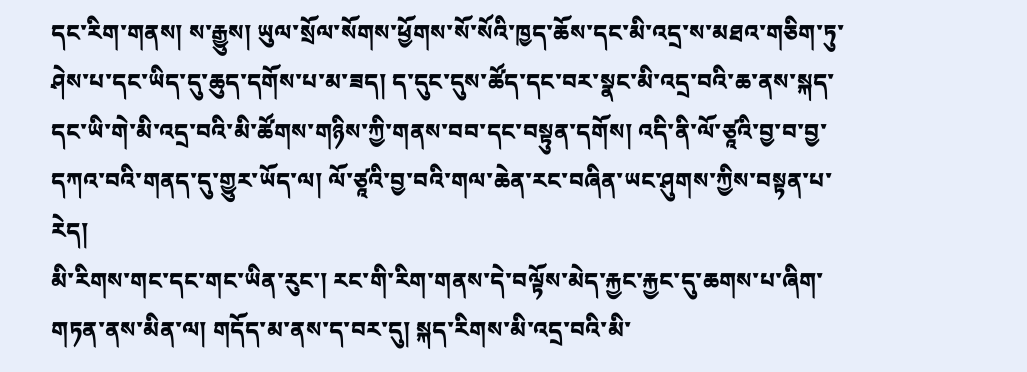དང་རིག་གནས། ས་རྒྱུས། ཡུལ་སྲོལ་སོགས་ཕྱོགས་སོ་སོའི་ཁྱད་ཆོས་དང་མི་འདྲ་ས་མཐའ་གཅིག་ཏུ་ཤེས་པ་དང་ཡིད་དུ་ཆུད་དགོས་པ་མ་ཟད། ད་དུང་དུས་ཚོད་དང་བར་སྣང་མི་འདྲ་བའི་ཆ་ནས་སྐད་དང་ཡི་གེ་མི་འདྲ་བའི་མི་ཚོགས་གཉིས་ཀྱི་གནས་བབ་དང་བསྟུན་དགོས། འདི་ནི་ལོ་ཙཱའི་བྱ་བ་བྱ་དཀའ་བའི་གནད་དུ་གྱུར་ཡོད་ལ། ལོ་ཙཱའི་བྱ་བའི་གལ་ཆེན་རང་བཞིན་ཡང་ཤུགས་ཀྱིས་བསྟན་པ་རེད།
མི་རིགས་གང་དང་གང་ཡིན་རུང་། རང་གི་རིག་གནས་དེ་བལྟོས་མེད་རྐྱང་རྐྱང་དུ་ཆགས་པ་ཞིག་གཏན་ནས་མིན་ལ། གདོད་མ་ནས་ད་བར་དུ། སྐད་རིགས་མི་འདྲ་བའི་མི་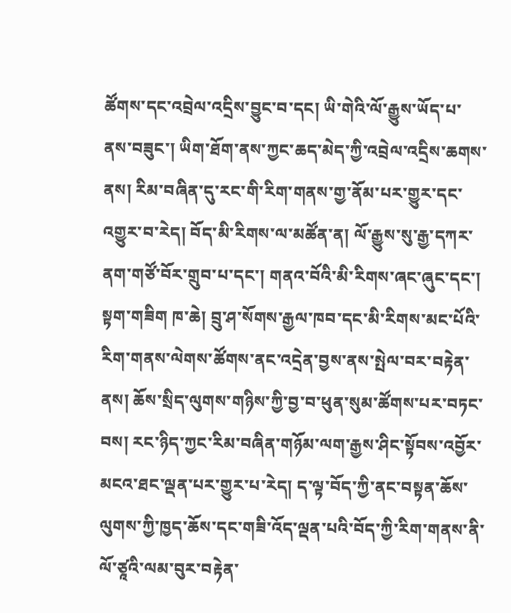ཚོགས་དང་འབྲེལ་འདྲིས་བྱུང་བ་དང། ཡི་གེའི་ལོ་རྒྱུས་ཡོད་པ་ནས་བཟུང་། ཡིག་ཐོག་ནས་ཀྱང་ཆད་མེད་ཀྱི་འབྲེལ་འདྲིས་ཆགས་ནས། རིམ་བཞིན་དུ་རང་གི་རིག་གནས་གྱ་ནོམ་པར་གྱུར་དང་འགྱུར་བ་རེད། བོད་མི་རིགས་ལ་མཚོན་ན། ལོ་རྒྱུས་སུ་རྒྱ་དཀར་ནག་གཙོ་བོར་གྲུབ་པ་དང་། གནའ་བོའི་མི་རིགས་ཞང་ཞུང་དང་། སྟག་གཟིག ཁ་ཆེ། བྲུ་ཤ་སོགས་རྒྱལ་ཁབ་དང་མི་རིགས་མང་པོའི་རིག་གནས་ལེགས་ཚོགས་ནང་འདྲེན་བྱས་ནས་སྤེལ་བར་བརྟེན་ནས། ཆོས་སྲིད་ལུགས་གཉིས་ཀྱི་བྱ་བ་ཕུན་སུམ་ཚོགས་པར་བཏང་བས། རང་ཉིད་ཀྱང་རིམ་བཞིན་གཉོམ་ལག་རྒྱས་ཤིང་སྟོབས་འབྱོར་མངའ་ཐང་ལྡན་པར་གྱུར་པ་རེད། ད་ལྟ་བོད་ཀྱི་ནང་བསྟན་ཆོས་ལུགས་ཀྱི་ཁྱད་ཆོས་དང་གཟི་འོད་ལྡན་པའི་བོད་ཀྱི་རིག་གནས་ནི་ལོ་ཙཱའི་ལམ་བུར་བརྟེན་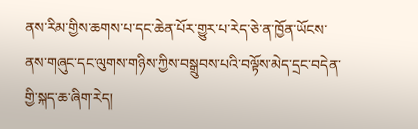ནས་རིམ་གྱིས་ཆགས་པ་དང་ཆེན་པོར་གྱུར་པ་རེད་ཅེ་ན་ཁྱོན་ཡོངས་ནས་གཞུང་དང་ལུགས་གཉིས་ཀྱིས་བསྒྲུབས་པའི་བལྟོས་མེད་དྲང་བདེན་གྱི་སྐད་ཆ་ཞིག་རེད།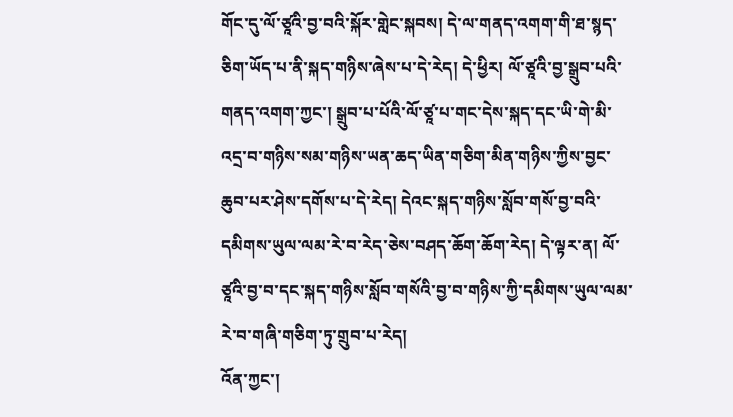གོང་དུ་ལོ་ཙཱའི་བྱ་བའི་སྐོར་གླེང་སྐབས། དེ་ལ་གནད་འགག་གི་ཐ་སྙད་ཅིག་ཡོད་པ་ནི་སྐད་གཉིས་ཞེས་པ་དེ་རེད། དེ་ཕྱིར། ལོ་ཙཱའི་བྱ་སྒྲུབ་པའི་གནད་འགག་ཀྱང་། སྒྲུབ་པ་པོའི་ལོ་ཙཱ་པ་གང་དེས་སྐད་དང་ཡི་གེ་མི་འདྲ་བ་གཉིས་སམ་གཉིས་ཡན་ཆད་ཡིན་གཅིག་མིན་གཉིས་ཀྱིས་བྱང་ཆུབ་པར་ཤེས་དགོས་པ་དེ་རེད། དེའང་སྐད་གཉིས་སློབ་གསོ་བྱ་བའི་དམིགས་ཡུལ་ལམ་རེ་བ་རེད་ཅེས་བཤད་ཆོག་ཆོག་རེད། དེ་ལྟར་ན། ལོ་ཙཱའི་བྱ་བ་དང་སྐད་གཉིས་སློབ་གསོའི་བྱ་བ་གཉིས་ཀྱི་དམིགས་ཡུལ་ལམ་རེ་བ་གཞི་གཅིག་ཏུ་གྲུབ་པ་རེད།
འོན་ཀྱང་།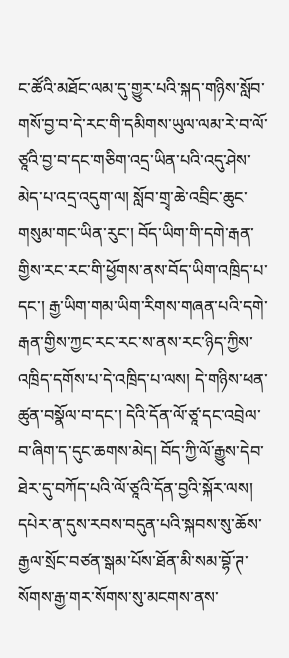ང་ཚོའི་མཐོང་ལམ་དུ་གྱུར་པའི་སྐད་གཉིས་སློབ་གསོ་བྱ་བ་དེ་རང་གི་དམིགས་ཡུལ་ལམ་རེ་བ་ལོ་ཙཱའི་བྱ་བ་དང་གཅིག་འདྲ་ཡིན་པའི་འདུ་ཤེས་མེད་པ་འདྲ་འདུག་ལ། སློབ་གྲྭ་ཆེ་འབྲིང་ཆུང་གསུམ་གང་ཡིན་རུང་། བོད་ཡིག་གི་དགེ་རྒན་གྱིས་རང་རང་གི་ཕྱོགས་ནས་བོད་ཡིག་འཁྲིད་པ་དང་། རྒྱ་ཡིག་གམ་ཡིག་རིགས་གཞན་པའི་དགེ་རྒན་གྱིས་ཀྱང་རང་རང་ས་ནས་རང་ཉིད་ཀྱིས་འཁྲིད་དགོས་པ་དེ་འཁྲིད་པ་ལས། དེ་གཉིས་ཕན་ཚུན་བསྣོལ་བ་དང་། དེའི་དོན་ལོ་ཙཱ་དང་འབྲེལ་བ་ཞིག་ད་དུང་ཆགས་མེད། བོད་ཀྱི་ལོ་རྒྱུས་དེབ་ཐེར་དུ་བཀོད་པའི་ལོ་ཙཱའི་དོན་བྱའི་སྐོར་ལས། དཔེར་ན་དུས་རབས་བདུན་པའི་སྐབས་སུ་ཆོས་རྒྱལ་སྲོང་བཙན་སྒམ་པོས་ཐོན་མི་སམ་བྷོ་ཊ་སོགས་རྒྱ་གར་སོགས་སུ་མངགས་ནས་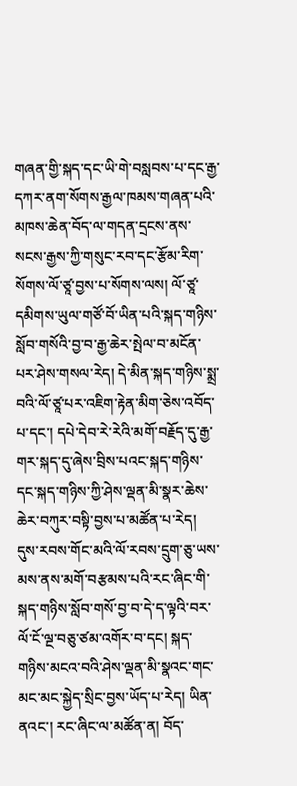གཞན་གྱི་སྐད་དང་ཡི་གེ་བསླབས་པ་དང་རྒྱ་དཀར་ནག་སོགས་རྒྱལ་ཁམས་གཞན་པའི་མཁས་ཆེན་བོད་ལ་གདན་དྲངས་ནས་སངས་རྒྱས་ཀྱི་གསུང་རབ་དང་རྩོམ་རིག་སོགས་ལོ་ཙཱ་བྱས་པ་སོགས་ལས། ལོ་ཙཱ་དམིགས་ཡུལ་གཙོ་བོ་ཡིན་པའི་སྐད་གཉིས་སློབ་གསོའི་བྱ་བ་རྒྱ་ཆེར་སྤེལ་བ་མངོན་པར་ཤེས་གསལ་རེད། དེ་མིན་སྐད་གཉིས་སྨྲ་བའི་ལོ་ཙཱ་པར་འཇིག་རྟེན་མིག་ཅེས་འབོད་པ་དང་། དཔེ་དེབ་རེ་རེའི་མགོ་བརྗོད་དུ་རྒྱ་གར་སྐད་དུ་ཞེས་བྲིས་པའང་སྐད་གཉིས་དང་སྐད་གཉིས་ཀྱི་ཤེས་ལྡན་མི་སྣར་ཆེས་ཆེར་བཀུར་བསྟི་བྱས་པ་མཚོན་པ་རེད།
དུས་རབས་གོང་མའི་ལོ་རབས་དྲུག་ཅུ་ཡས་མས་ནས་མགོ་བརྩམས་པའི་རང་ཞིང་གི་སྐད་གཉིས་སློབ་གསོ་བྱ་བ་དེ་ད་ལྟའི་བར་ལོ་ངོ་ལྔ་བཅུ་ཙམ་འགོར་བ་དང། སྐད་གཉིས་མངའ་བའི་ཤེས་ལྡན་མི་སྣའང་གང་མང་མང་སྐྱེད་སྲིང་བྱས་ཡོད་པ་རེད། ཡིན་ནའང་། རང་ཞིང་ལ་མཚོན་ན། བོད་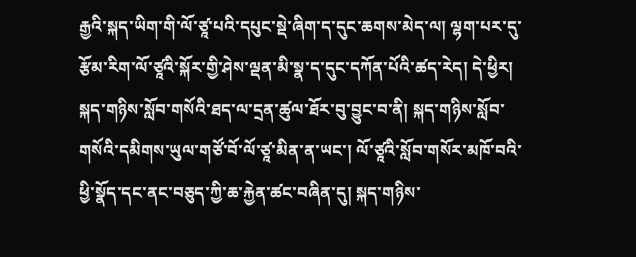རྒྱའི་སྐད་ཡིག་གི་ལོ་ཙཱ་པའི་དཔུང་སྡེ་ཞིག་ད་དུང་ཆགས་མེད་ལ། ལྷག་པར་དུ་རྩོམ་རིག་ལོ་ཙཱའི་སྐོར་གྱི་ཤེས་ལྡན་མི་སྣ་ད་དུང་དཀོན་པོའི་ཚད་རེད། དེ་ཕྱིར། སྐད་གཉིས་སློབ་གསོའི་ཐད་ལ་དྲན་ཚུལ་ཐོར་བུ་བྱུང་བ་ནི། སྐད་གཉིས་སློབ་གསོའི་དམིགས་ཡུལ་གཙོ་བོ་ལོ་ཙཱ་མིན་ན་ཡང་། ལོ་ཙཱའི་སློབ་གསོར་མཁོ་བའི་ཕྱི་སྣོད་དང་ནང་བཅུད་ཀྱི་ཆ་རྐྱེན་ཚང་བཞིན་དུ། སྐད་གཉིས་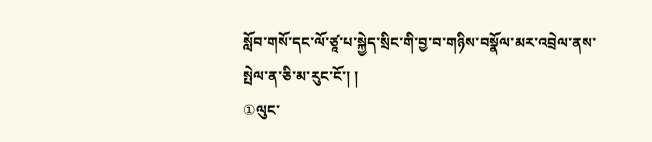སློབ་གསོ་དང་ལོ་ཙཱ་པ་སྐྱེད་སྲིང་གི་བྱ་བ་གཉིས་བསྣོལ་མར་འབྲེལ་ནས་སྤེལ་ན་ཅི་མ་རུང་ངོ་། །
①ལུང་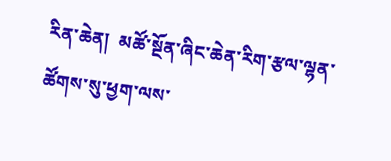རིན་ཆེན།  མཚོ་སྔོན་ཞིང་ཆེན་རིག་རྩལ་ལྷན་ཚོགས་སུ་ཕྱག་ལས་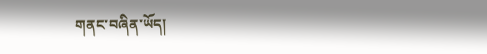གནང་བཞིན་ཡོད།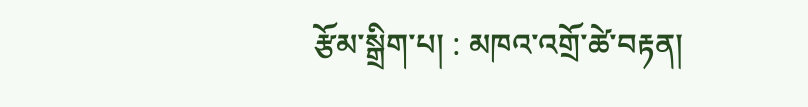རྩོམ་སྒྲིག་པ། : མཁའ་འགྲོ་ཚེ་བརྟན།